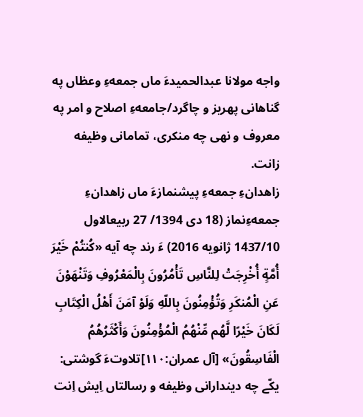واجه مولانا عبدالحمیدءَ ماں جمعهءِ وعظاں په گناهانی پهریز و چاگرد/جامعهءِ اصلاح و امر په معروف و نهی چه منکری، تمامانی وظیفه زانت.
زاهدانءِ جمعهءِ پیشنمازءَ ماں زاهدانءِ جمعهءِنماز (18 دی 1394/ 27 ربیعالاول 1437/10 ژانویه 2016) ءَ رند چه آیه «كُنتُمْ خَيْرَ أُمَّةٍ أُخْرِجَتْ لِلنَّاسِ تَأْمُرُونَ بِالْمَعْرُوفِ وَتَنْهَوْنَ عَنِ الْمُنكَرِ وَتُؤْمِنُونَ بِاللّهِ وَلَوْ آمَنَ أَهْلُ الْكِتَابِ لَكَانَ خَيْرًا لَّهُم مِّنْهُمُ الْمُؤْمِنُونَ وَأَكْثَرُهُمُ الْفَاسِقُونَ» [آل عمران:۱۱۰]تلاوتءَ گوشتی: یکّے چه دیندارانی وظیفه و رسالتاں اِیش اِنت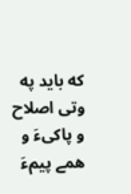که باید په وتی اصلاح و پاکیءَ و همے پیمءَ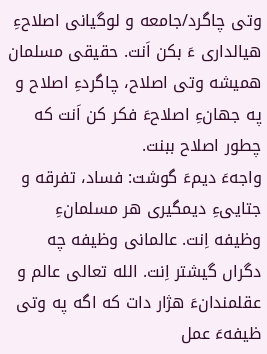وتی چاگرد/جامعه و لوگیانی اصلاحءِ هیالداری ءَ بکن اَنت. حقیقی مسلمان همیشه وتی اصلاح، چاگردءِ اصلاح و په جهانءِ اصلاحءَ فکر کن اَنت که چطور اصلاح ببنت.
واجهءَ دیمءَ گوشت: فساد، تفرقه و جتاییءِ دیمگیری هر مسلمانءِ وظیفه اِنت. عالمانی وظیفه چه دگراں گیشتر اِنت. الله تعالی عالم و عقلمندانءَ هژار دات که اگه په وتی ظیفهءَ عمل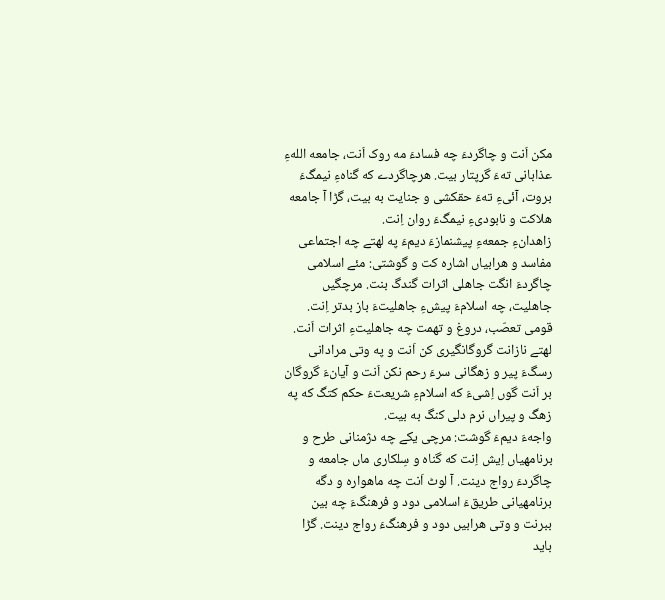مکن اَنت و چاگردءَ چه فسادءَ مه روک اَنت، جامعه اللهءِ عذابانی تهءَ گرپتار بیت. هرچاگردے که گناهءِ نیمگءَ بروت، آئیءِ تهءَ حقکشی و جنایت به بیت، گڑا آ جامعه هلاکت و نابودیءِ نیمگءَ روان اِنت.
زاهدانءِ جمعهءِ پیشنمازءَ دیمءَ په لهتے چه اجتماعی مفاسد و هرابیاں اشاره کت و گوشتی: مئے اسلامی چاگردءَ انگت جاهلی اثرات گندگ بنت. مرچگیں جاهلیت، چه اسلامءَ پیشءِ جاهلیتءَ باز بدتر اِنت. قومی تعصّب، دروغ و تهمت چه جاهلیتءِ اثرات اَنت. لهتے نازانت گروگانگیری کن اَنت و په وتی مرادانی رسگءَ پیر و زهگانی سرءَ رحم نکن اَنت و آیانءَ گروگان بر اَنت گوں اِشیءَ که اسلامءِ شریعتءَ حکم کتگ که په زهگ و پیراں نرم دلی کنگ به بیت.
واجهءَ دیمءَ گوشت: مرچی یکے چه دژمنانی طرح و برنامهیاں اِیش اِنت که گناه و سِلکاری ماں جامعه و چاگردءَ رواج دینت. آ لوٹ اَنت چه ماهواره و دگه برنامهیانی طریقءَ اسلامی دود و فرهنگءَ چه بین ببرنت و وتی هرابیں دود و فرهنگءَ رواج دینت. گڑا باید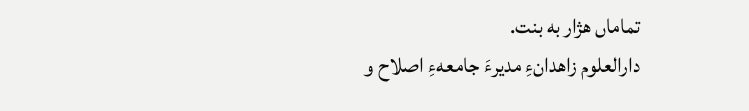تماماں هژار به بنت.
دارالعلوم زاهدانءِ مدیرءَ جامعهءِ اصلاح و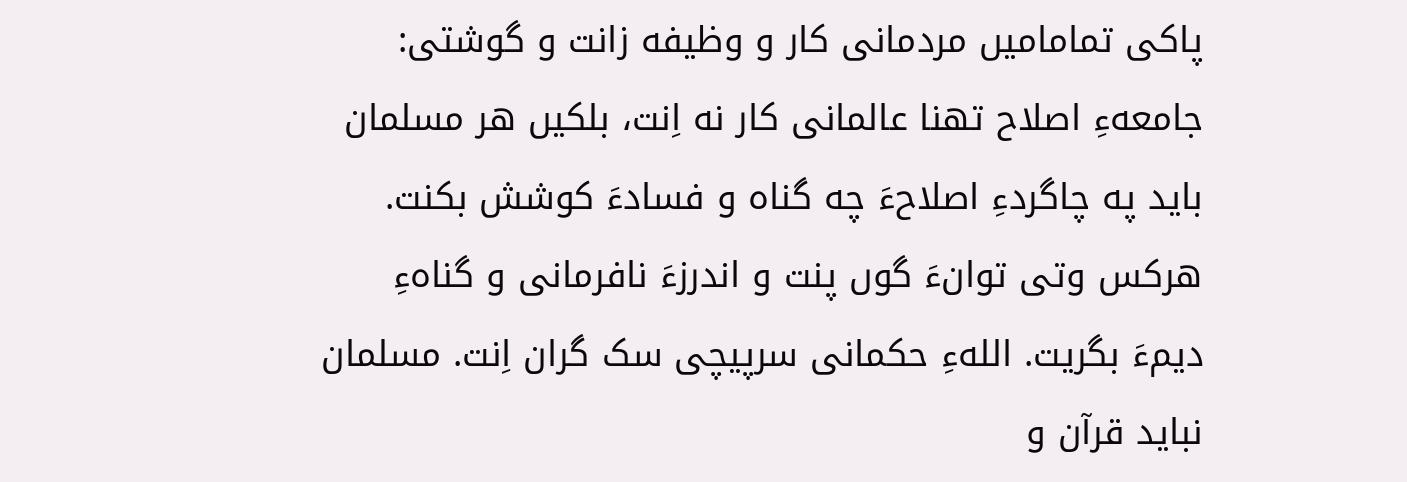پاکی تمامامیں مردمانی کار و وظیفه زانت و گوشتی: جامعهءِ اصلاح تهنا عالمانی کار نه اِنت، بلکیں هر مسلمان باید په چاگردءِ اصلاحءَ چه گناه و فسادءَ کوشش بکنت. هرکس وتی توانءَ گوں پنت و اندرزءَ نافرمانی و گناهءِ دیمءَ بگریت. اللهءِ حکمانی سرپیچی سک گران اِنت. مسلمان نباید قرآن و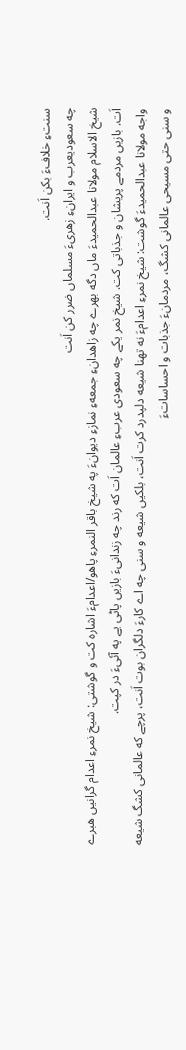سنتءِ خلافءَ بکن اَنت.
چه سعودیعرب و ایرانءِ زهریءَ مسلماں ضرر کن اَنت
شیخ الاسلام مولانا عبدالحمیدءَ ماں دگه بهرے چه زاهدانءِ جمعهءِ نمازءِ دیوانءَ په شیخ باقر النمرءِ پاهو/اعدامءَ اشاره کت و گوشتی: شیخ نمرءِ اعدام گرانیں هبرے اَت. بازیں مردمے پریشان و جذباتی کت. شیخ نمر یکے چه سعودی عربءِ عالمان اَت که رند چه زندانیءَ بازیں پاٹی یے په آئیءَ در کپت.
واجه مولانا عبدالحمیدءَ گوشت: شیخ نمرءِ اعدامءَ نه تهنا شیعه دلپدرد کرت اَنت، بلکیں شیعه و سنی چه اے کارءَ دلگران بوت اَنت، پرچے که عالمانی کشگ شیعه و سنی حتی مسیحی عالمانی کشگ، مردمانءَ جذبات و احساساتءَ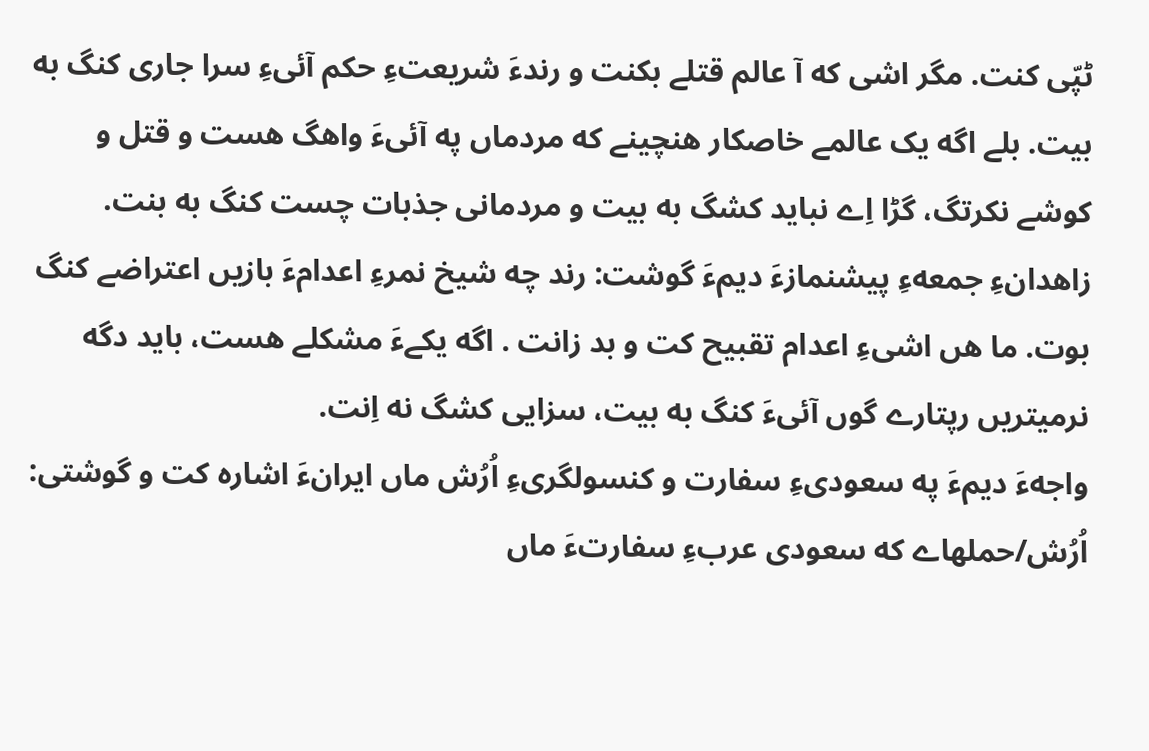ٹپّی کنت. مگر اشی که آ عالم قتلے بکنت و رندءَ شریعتءِ حکم آئیءِ سرا جاری کنگ به بیت. بلے اگه یک عالمے خاصکار هنچینے که مردماں په آئیءَ واهگ هست و قتل و کوشے نکرتگ، گڑا اِے نباید کشگ به بیت و مردمانی جذبات چست کنگ به بنت.
زاهدانءِ جمعهءِ پیشنمازءَ دیمءَ گوشت: رند چه شیخ نمرءِ اعدامءَ بازیں اعتراضے کنگ بوت. ما هں اشیءِ اعدام تقبیح کت و بد زانت . اگه یکےءَ مشکلے هست، باید دگه نرمیتریں رپتارے گوں آئیءَ کنگ به بیت، سزایی کشگ نه اِنت.
واجهءَ دیمءَ په سعودیءِ سفارت و کنسولگریءِ اُرُش ماں ایرانءَ اشاره کت و گوشتی: اُرُش/حملهاے که سعودی عربءِ سفارتءَ ماں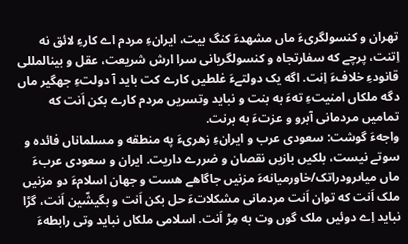تهران و کنسولگریءَ ماں مشهدءَ کنگ بیت، ایرانءِ مردم اے کارءِ لائق نه اِتنت، پرچے که سفارتجاه و کنسولگریانی سرا ارش شریعت، عقل و بینالمللی قانودءِ خلافءَ اِنت. اگه یک دولتےءَ غلطیں کارے کت باید آ دولتءِ جهگیر ماں دگه ملکاں امنیتءِ تهءَ به بنت و نباید وتسریں مردم کارے بکن اَنت که تمامیں مردمانی آبرو و عزتءَ به برنت.
واجهءَ گوشت: سعودی عرب و ایرانءِ زهریءَ په منطقه و مسلماناں فائده و سوتے نیست، بلکیں بازیں نقصان و ضررے داریت. ایران و سعودی عربءَ ماں میاںرودراتک/خاورمیانهءَ مزنیں جاگاهے هست و جهان اسلامءَ دو مزنیں ملک اَنت که توان اَنت مردمانی مشکلاتءَ حل بکن اَنت و بگیشّین اَنت، گڑا نباید اِے دوئیں ملک گوں وت به مِڑ اَنت. اسلامی ملکاں نباید وتی رابطهءَ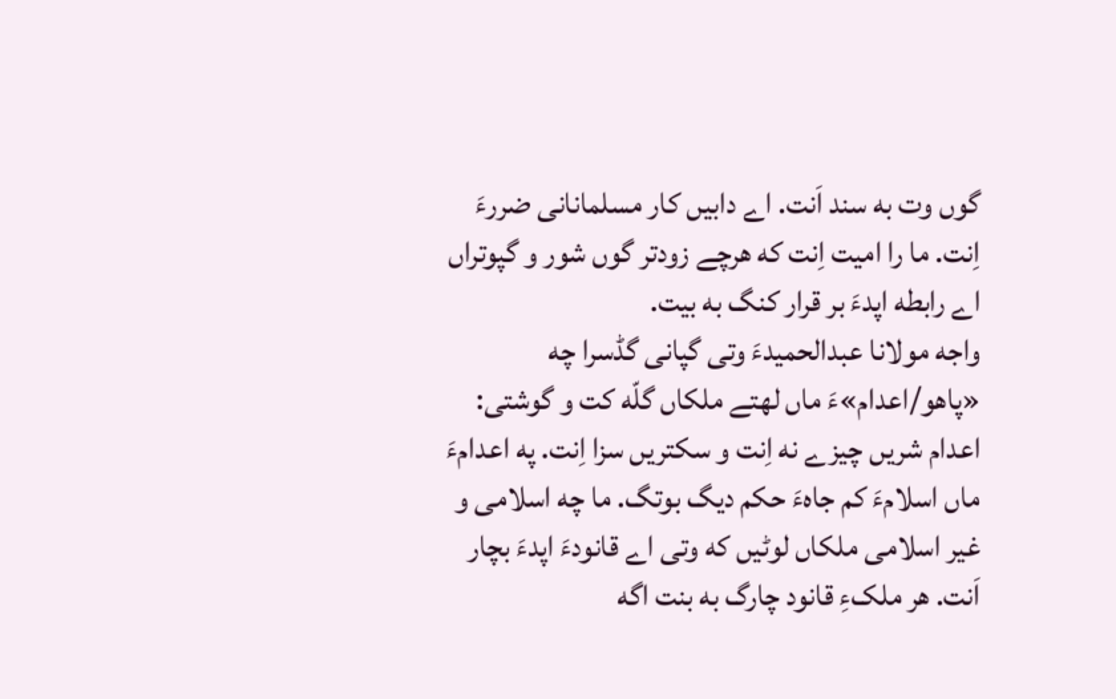گوں وت به سند اَنت. اے دابیں کار مسلمانانی ضررءَ اِنت. ما را امیت اِنت که هرچے زودتر گوں شور و گپوتراں اے رابطه اپدءَ بر قرار کنگ به بیت.
واجه مولانا عبدالحمیدءَ وتی گپانی گڈسرا چه «پاهو/اعدام»ءَ ماں لهتے ملکاں گلّه کت و گوشتی: اعدام شریں چیزے نه اِنت و سکتریں سزا اِنت. په اعدامءَ ماں اسلامءَ کم جاهءَ حکم دیگ بوتگ. ما چه اسلامی و غیر اسلامی ملکاں لوٹیں که وتی اے قانودءَ اپدءَ بچار اَنت. هر ملکءِ قانود چارگ به بنت اگه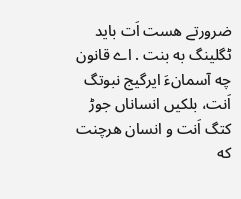ضرورتے هست اَت باید ٹگلینگ به بنت . اے قانون چه آسمانءَ ایرگیج نبوتگ اَنت، بلکیں انساناں جوڑ کتگ اَنت و انسان هرچنت که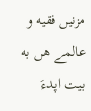مزنیں فقیه و عالمے هں به بیت اپدءَ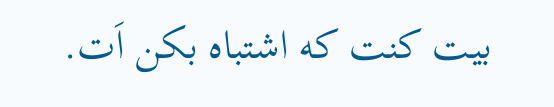بیت کنت که اشتباه بکن اَت.